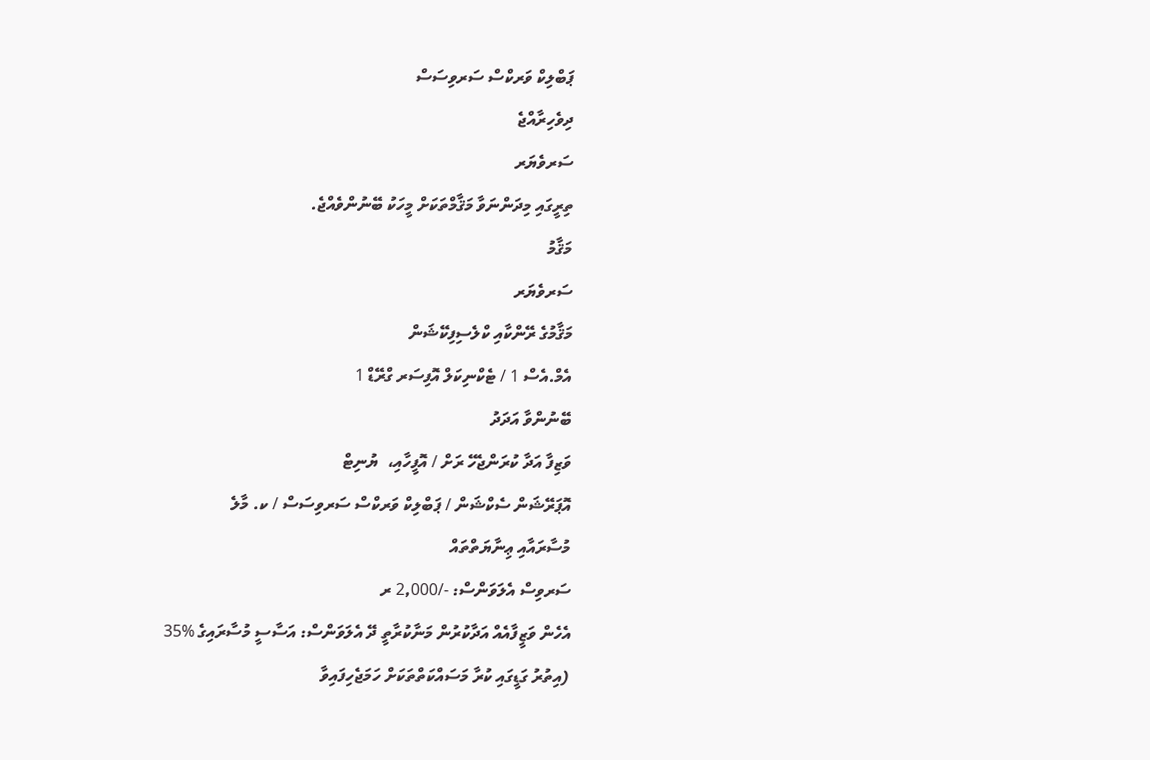ޕަބްލިކް ވަރކްސް ސަރވިސަސް
ދިވެހިރާއްޖެ
ސަރވެޔަރ
ތިރީގައި މިދަންނަވާ މަޤާމްތަކަށް މީހަކު ބޭނުންވެއްޖެ.
މަޤާމު
ސަރވެޔަރ
މަޤާމުގެ ރޭންކާއި ކްލެސިފިކޭޝަން
އެމް.އެސް 1 / ޓެކްނިކަލް އޮފިސަރ ގްރޭޑް 1
ބޭނުންވާ އަދަދު
ވަޒިފާ އަދާ ކުރަންޖެހޭ ރަށް / އޮފީހާއި،  ޔުނިޓް
އޮޕަރޭޝަން ސެކްޝަން / ޕަބްލިކް ވަރކްސް ސަރވިސަސް / ކ. މާލެ
މުސާރައާއި ޢިނާޔަތްތައް
ސަރވިސް އެލަވަންސް: -/2,000 ރ
އެހެން ވަޒީފާއެއް އަދާކުރުން މަނާކުރާތީ ދޭ އެލަވަންސް: އަސާސީ މުސާރައިގެ %35
(އިތުރު ގަޑީގައި ކުރާ މަސައްކަތްތަކަށް ހަމަޖެހިފައިވާ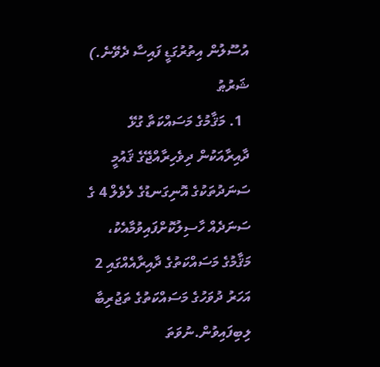އުސޫލުން އިތުރުގަޑީ ފައިސާ ދެވޭނެ.)
ޝަރުޠު
  1. މަޤާމުގެ މަސައްކަތާ ގުޅޭ ދާއިރާއަކުން ދިވެހިރާއްޖޭގެ ޤައުމީ ސަނަދުތަކުގެ އޮނިގަނޑުގެ ލެވެލް 4 ގެ ސަނަދެއް ހާސިލުކޮށްފައިވުމާއެކު، މަޤާމުގެ މަސައްކަތުގެ ދާއިރާއެއްގައި 2 އަހަރު ދުވަހުގެ މަސައްކަތުގެ ތަޖުރިބާ ލިބިފައިވުން.ނުވަތަ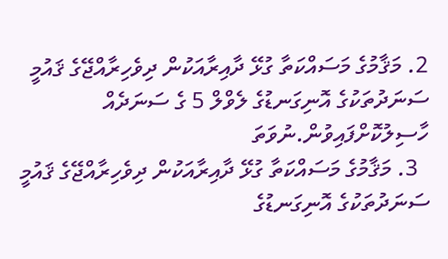2. މަޤާމުގެ މަސައްކަތާ ގުޅޭ ދާއިރާއަކުން ދިވެހިރާއްޖޭގެ ޤައުމީ ސަނަދުތަކުގެ އޮނިގަނޑުގެ ލެވްލް 5 ގެ ސަނަދެއް ހާސިލުކޮށްފައިވުން.ނުވަތަ
  3. މަޤާމުގެ މަސައްކަތާ ގުޅޭ ދާއިރާއަކުން ދިވެހިރާއްޖޭގެ ޤައުމީ ސަނަދުތަކުގެ އޮނިގަނޑުގެ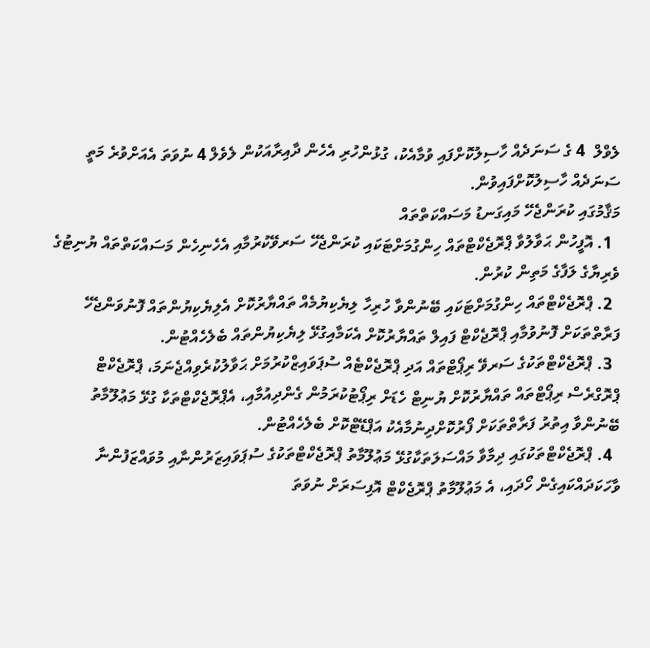ލެވްލް  4 ގެ ސަނަދެއް ހާސިލުކޮށްފައި ވުމާއެކު، ގުޅުންހުރި އެހެން ދާއިރާއަކުން ލެވެލް 4 ނުވަތަ އެއަށްވުރެ މަތީ ސަނަދެއް ހާސިލުކޮށްފައިވުން.
މަޤާމުގައި ކުރަންޖެހޭ މައިގަނޑު މަސައްކަތްތައް
  1. އޮފީހުން ޙަވާލުވާ ޕްރޮޖެކްޓްތައް ހިންގުމަށްޓަކައި ކުރަންޖެހޭ ސަރވޭކުރުމާއި އެހެނިހެން މަސައްކަތްތައް ޔުނިޓުގެ ވެރިޔާގެ ލަފާގެ މަތިން ކުރުން.
  2. ޕްރޮޖެކްޓްތައް ހިންގުމަށްޓަކައި ބޭނުންވާ ހުރިހާ ލިޔެކިޔުމެއް ތައްޔާރުކޮށް އެލިޔެކިޔުންތައް ފޮނުވަންޖެހޭ ފަރާތްތަކަށް ފޮނުވުމާއި ޕްރޮޖެކްޓް ފައިލް ތައްޔާރުކޮށް އެކަމާއިގުޅޭ ލިޔެކިޔުންތައް ބެލެހެއްޓުން.
  3. ޕްރޮޖެކްޓްތަކުގެ ސަރވޭ ރިޕޯޓްތައް އަދި ޕްރޮޖެކްޓެއް ސުޕަވައިޒްކުރުމަށް ޙަވާލުކުރެވިއްޖެނަމަ، ޕްރޮޖެކްޓް ޕްރޮގްރެސް ރިޕޯޓްތައް ތައްޔާރުކޮށް ޔުނިޓް ހެޑަށް ރިޕޯޓުކުރަމުން ގެންދިއުމާއި، އެޕްރޮޖެކްޓްތަކާ ގުޅޭ މަޢުލޫމާތު ބޭނުންވާ އިތުރު ފަރާތްތަކަށް ފޯރުކޮށްދިނުމާއެކު އަޕްޑޭޓްކޮށް ބެލެހެއްޓުން.
  4. ޕްރޮޖެކްޓްތަކުގައި ދިމާވާ މައްސަލަތަކާގުޅޭ މަޢުލޫމާތު ޕްރޮޖެކްޓްތަކުގެ ސުޕަވައިޒަރުންނާއި މުވައްޒަފުންނާ ވާހަކަދައްކައިގެން ހޯދައި، އެ މަޢުލޫމާތު ޕްރޮޖެކްޓް އޮފިސަރަށް ނުވަތަ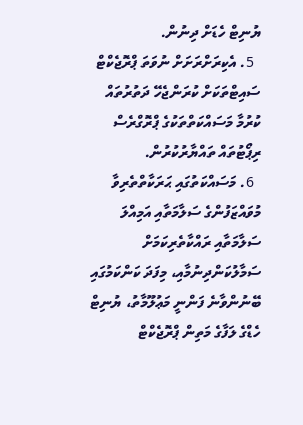ޔުނިޓް ހެޑަށް ދިނުން.
  5. އެކިރަށްރަށަށް ނުވަތަ ޕްރޮޖެކްޓް ސައިޓްތަކަށް ކުރަންޖެހޭ ދަތުރުތައް ކުރުމާ މަސައްކަތްތަކުގެ ޕްރޮގްރެސް ރިޕޯޓުތައް ތައްޔާރުކުރުން.
  6. މަސައްކަތުގައި ޙަރަކާތްތެރިވާ މުވައްޒަފުންގެ ސަލާމަތާއި އަމިއްލަ ސަލާމަތާއި ރައްކާތެރިކަމަށް ސަމާލުކަންދިނުމާއި، މިފަދަ ކަންކަމުގައި ބޭނުންވާނެ ފަންނީ މަޢުލޫމާތު، ޔުނިޓް ހެޑްގެ ލަފާގެ މަތިން ޕްރޮޖެކްޓް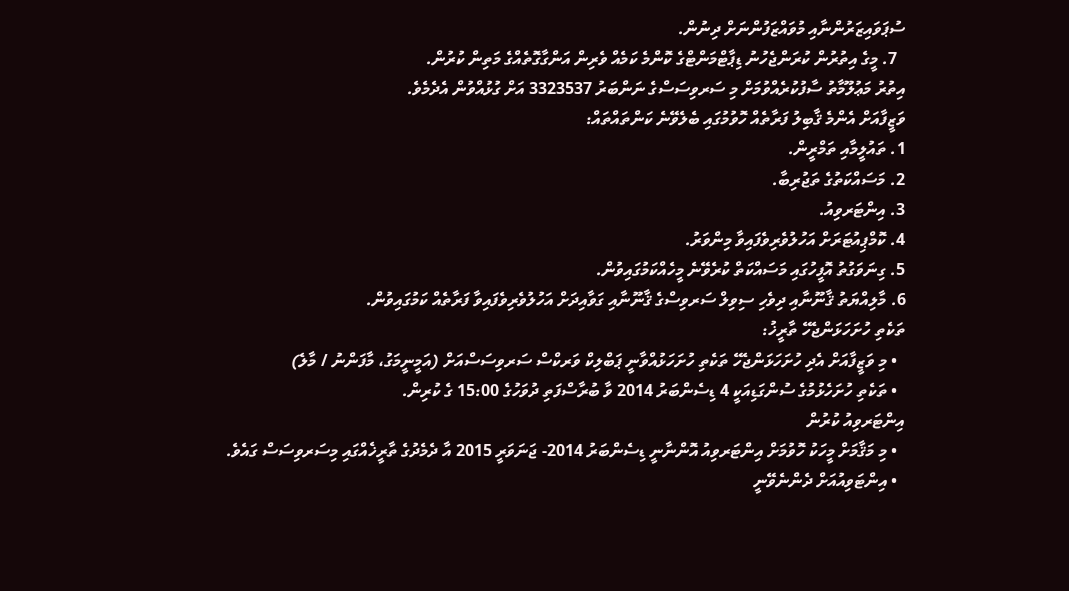ސުޕަވައިޒަރުންނާއި މުވައްޒަފުންނަށް ދިނުން.
  7. މީގެ އިތުރުން ކުރަންޖެހުނު ޑިޕާޓްމަންޓްގެ ކޮންމެ ކަމެއް ވެރިން އަންގާގޮތެއްގެ މަތިން ކުރުން.
އިތުރު މަޢުލޫމާތު ސާފުކުރެއްވުމަށް މި ސަރވިސަސްގެ ނަންބަރު 3323537 އަށް ގުޅުއްވުން އެދެމެވެ.
ވަޒީފާއަށް އެންމެ ޤާބިލު ފަރާތެއް ހޮވުމުގައި ބެލެވޭނެ ކަންތައްތައް:
1. ތައުލީމާއި ތަމްރީން.
2. މަސައްކަތުގެ ތަޖުރިބާ.
3. އިންޓަރވިއު.
4. ކޮމްޕިއުޓަރަށް އަހުލުވެރިވެފައިވާ މިންވަރު.
5. ގިނަވަގުތު އޮފީހުގައި މަސައްކަތް ކުރެވޭނެ މީހެއްކަމުގައިވުން.
6. މާލިއްޔަތު ޤާނޫނާއި ދިވެހި ސިވިލް ސަރވިސްގެ ޤާނޫނާއި ގަވާއިދަށް އަހުލުވެރިވެފައިވާ ފަރާތެއް ކަމުގައިވުން.
ތަކެތި ހުށަހަޅަންޖެހޭ ތާރީޚު:
  • މި ވަޒީފާއަށް އެދި ހުށަހަޅަންޖެހޭ ތަކެތި ހުށަހަޅުއްވާނީ ޕަބްލިކް ވަރކްސް ސަރވިސަސްއަށް (އަމީނީމަގު، މާފަންނު / މާލެ)
  • ތަކެތި ހުށަހެޅުމުގެ ސުންގަޑިއަކީ 4 ޑިސެންބަރު 2014 ވާ ބުރާސްފަތި ދުވަހުގެ 15:00 ގެ ކުރިން.
އިންޓަރވިއު ކުރުން
  • މި މަޤާމަށް މީހަކު ހޮވުމަށް އިންޓަރވިއު އޮންނާނީ ޑިސެންބަރު 2014- ޖަނަވަރީ 2015 އާ ދެމެދުގެ ތާރީޚެއްގައި މިސަރވިސަސް ގައެވެ.
  • އިންޓަވިއުއަށް ދެންނެވޭނީ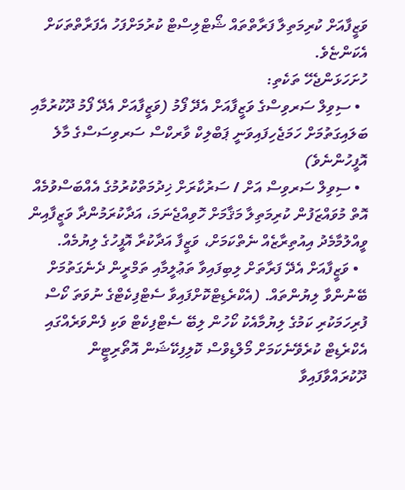ވަޒީފާއަށް ކުރިމަތިލާ ފަރާތްތައް ޝޯޓްލިސްޓް ކުރުމަށްފަހު އެފަރާތްތަކަށް އެކަންޏެވެ.
ހުށަހަޅަންޖެހޭ ތަކެތި:
  • ސިވިލް ސަރވިސްގެ ވަޒީފާއަށް އެދޭ ފޯމު (ވަޒީފާއަށް އެދޭ ފޯމު ދޫކުރުމާއި ބަލައިގަތުމަށް ހަމަޖެހިފައިވަނީ ޕަބްލިކް ވާރކްސް ސަރވިސަސްގެ މާލެ އޮފީހުންނެވެ)
  • ސިވިލް ސަރވިސް އަށް / ސަރުކާރަށް ޚިދުމަތްކުރުމުގެ އެއްބަސްވުމެއް އޮތް މުވައްޒަފުން ކުރިމަތިލާ މަޤާމަށް ހޮވިއްޖެނަމަ، އަދާކުރަމުންދާ ވަޒީފާއިން ވީއްލުމާމެދު އިއުތިރާޒެއް ނެތްކަމަށް، ވަޒީފާ އަދާކުރާ އޮފީހުގެ ލިޔުމެއް.
  • ވަޒީފާއަށް އެދޭ ފަރާތަށް ލިބިފައިވާ ތަޢުލީމާއި ތަމްރީން ދެނެގަތުމަށް ބޭނުންވާ ލިޔުންތައް. (އެކްރެޑިޓްކޮށްފައިވާ ސެޓްފިކެޓްގެ ނުވަތަ ކޯސް ފުރިހަމަކުރި ކަމުގެ ލިޔުމާއެކު ކޯހުން ލިބޭ ސެޓްފިކެޓް ވަކި ފެންވަރެއްގައި އެކްރެޑިޓް ކުރެވޭނެކަމަށް މޯލްޑިވްސް ކޮލިފިކޭޝަން އޮތޯރިޓީން ދޫކުރައްވާފައިވާ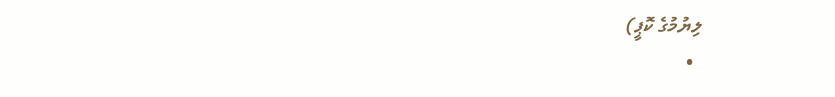ލިޔުމުގެ ކޮޕީ)
  •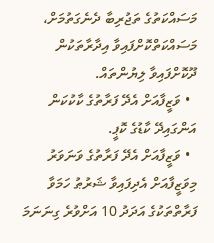މަސައްކަތުގެ ތަޖުރިބާ ދެނެގަތުމަށް، މަސައްކަތްކޮށްފައިވާ އިދާރާތަކުން ދޫކޮށްފައިވާ ލިޔުންތައް.
  • ވަޒީފާއަށް އެދޭ ފަރާތުގެ ކާކުކަން އަންގައިދޭ ކާޑުގެ ކޮޕީ.
  • ވަޒީފާއަށް އެދޭ ފަރާތުގެ ވަނަވަރު
މިވަޒީފާއަށް އެދިފައިވާ ޝަރުޠު ހަމަވާ ފަރާތްތަކުގެ އަދަދު 10 އަށްވުރެ ގިނަނަމަ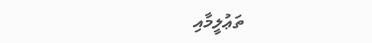ތަޢުލީމާއި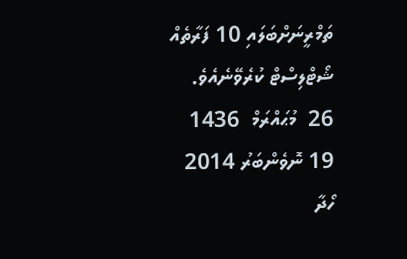ތަމްރީނަށްބަލައި 10 ފަރާތެއް ޝޯޓްލިސްޓް ކުރެވޭނެއެވެ.
26  މުޙައްރަމް  1436
19 ނޮވެންބަރު 2014
ހޯދާ